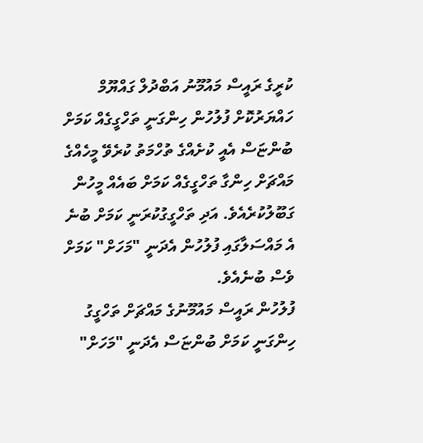ކުރީގެ ރައީސް މައުމޫނު އަބްދުލް ގައްޔޫމް ހައްޔަރުކޮށް ފުލުހުން ހިންގަނީ ތަހްގީގެއް ކަމަށް ބުންޏަސް އެއީ ކުށެއްގެ ތުހްމަތު ކުރެވޭ މީހެއްގެ މައްޗަށް ހިންގާ ތަހްގީގެއް ކަމަށް ބައެއް މީހުން ގަބޫލުކުރެއެވެ. އަދި ތަހްގީގުކުރަނީ ކަމަށް ބުނެ އެ މައްސަލާގައި ފުލުހުން އެދަނީ "މަހަށް" ކަމަށް ވެސް ބުނެއެވެ.
ފުލުހުން ރައީސް މައުމޫނުގެ މައްޗަށް ތަހްގީގު ހިންގަނީ ކަމަށް ބުންޏަސް އެދަނީ "މަހަށް"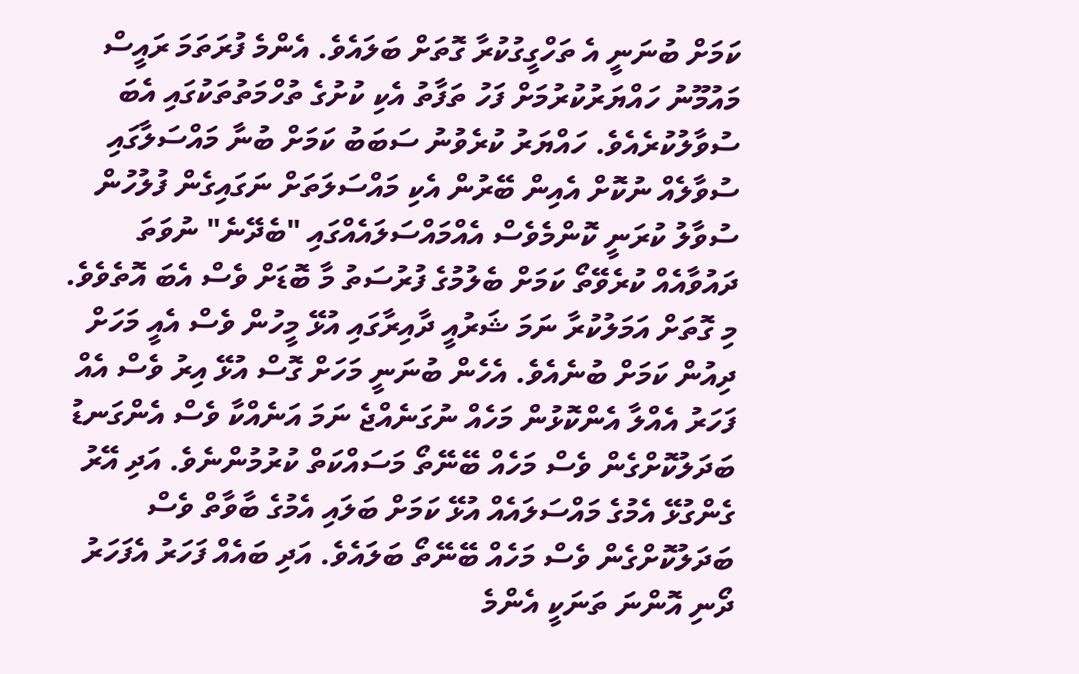ކަމަށް ބުނަނީ އެ ތަހްގީގުކުރާ ގޮތަށް ބަލައެވެ. އެންމެ ފުރަތަމަ ރައީސް މައުމޫނު ހައްޔަރުކުރުމަށް ފަހު ތަފާތު އެކި ކުށުގެ ތުހްމަތުތަކުގައި އެބަ ސުވާލުކުރެއެވެ. ހައްޔަރު ކުރެވުނު ސަބަބު ކަމަށް ބުނާ މައްސަލާގައި ސުވާލެއް ނުކޮށް އެއިން ބޭރުން އެކި މައްސަލަތަށް ނަގައިގެން ފުލުހުން ސުވާލު ކުރަނީ ކޮންމެވެސް އެއްމައްސަލައެއްގައި "ބެދޭނެ" ނުވަތަ ދައުވާއެއް ކުރެވޭތޯ ކަމަށް ބެލުމުގެ ފުރުސަތު މާ ބޮޑަށް ވެސް އެބަ އޮތެވެވެ.
މި ގޮތަށް އަމަލުކުރާ ނަމަ ޝަރުއީ ދާއިރާގައި އުޅޭ މީހުން ވެސް އެއީ މަހަށް ދިއުން ކަމަށް ބުނެއެވެ. އެހެން ބުނަނީ މަހަށް ގޮސް އުޅޭ އިރު ވެސް އެއް ފަހަރު އެއްލާ އެންކޮޅުން މަހެއް ނުގަނެއްޖެ ނަމަ އަނެއްކާ ވެސް އެންގަނޑު ބަދަލުކޮށްގެން ވެސް މަހެއް ބޭނޭތޯ މަސައްކަތް ކުރުމުންނެވެ. އަދި އޭރު ގެންގުޅޭ އެމުގެ މައްސަލައެއް އުޅޭ ކަމަށް ބަލައި އެމުގެ ބާވާތް ވެސް ބަދަލުކޮށްގެން ވެސް މަހެއް ބޭނޭތޯ ބަލައެވެ. އަދި ބައެއް ފަހަރު އެފަހަރު ދޯނި އޮންނަ ތަނަކީ އެންމެ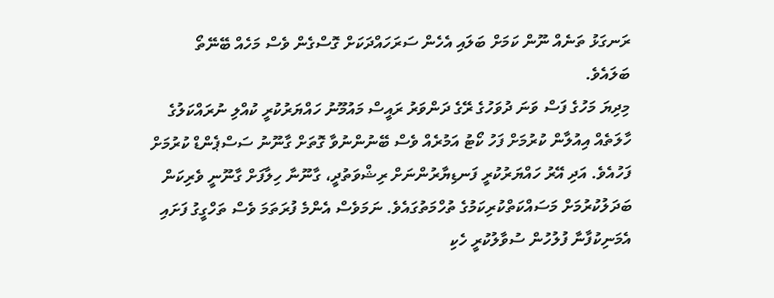ރަނގަޅު ތަނެއް ނޫން ކަމަށް ބަލައި އެހެން ސަރަހައްދަކަށް ގޮސްގެން ވެސް މަހެއް ބޭނޭތޯ ބަލައެވެ.
މިދިޔަ މަހުގެ ފަސް ވަނަ ދުވަހުގެ ރޭގެ ދަންވަރު ރައީސް މައުމޫނު ހައްޔަރުކުރީ ކުއްލި ނުރައްކަލުގެ ހާލަތެއް އިއުލާން ކުރުމަށް ފަހު ކޯޓު އަމުރެއް ވެސް ބޭނުންނުވާ ގޮތަށް ގާނޫނު ސަސްޕެންޑް ކުރުމަށް ފަހުއެވެ. އަދި އޭރު ހައްޔަރުކުރީ ފަނޑިޔާރުންނަށް ރިޝްވަތުދީ، ގާނޫނާ ހިލާފަށް ގާނޫނީ ވެރިކަން ބަދަލުކުރުމަށް މަސައްކަތްކުރިކަމުގެ ތުހްމަތުގައެވެ. ނަމަވެސް އެންމެ ފުރަތަމަ ވެސް ތަހްގީގު ފަށައި އެމަނިކުފާނާ ފުލުހުން ސުވާލުކުރީ ހެކި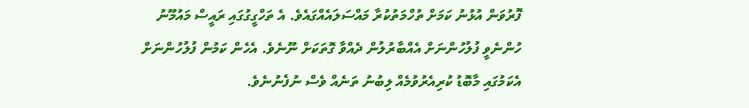ފޮރުވަން އުޅުނު ކަމަށް ތުހްމަތުކުރާ މައްސަލައެއްގައެވެ. އެ ތަހްގީގުގައި ރައީސް މައުމޫނު ހުންނެވީ ފުލުހުންނަށް އެއްބާރުލުން ދެއްވާ ގޮތަކަށް ނޫނެވެ. އެހެން ކަމުން ފުލުހުންނަށް އެކަމުގައި މާބޮޑު ކުރިއެރުވުމެއް ލިބުނު ތަނެއް ވެސް ނުފެނުނެވެ.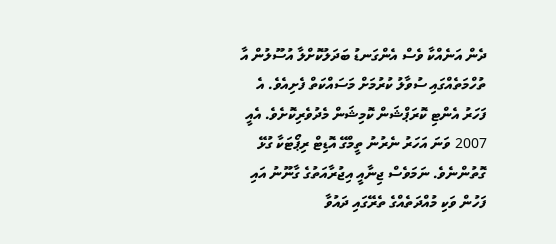ދެން އަނެއްކާ ވެސް އެންގަނޑު ބަދަލުކޮށްލާ އުސޫލުން އާ ތުހްމަތެއްގައި ސުވާލު ކުރުމަށް މަސައްކަތް ފެށިއެވެ. އެ ފަހަރު އެންޓި ކޮރަޕްޝަން ކޮމިޝަން މެދުވެރިކޮށެވެ. އެއީ 2007 ވަނަ އަހަރު ނެރުނު ތީމްގޭ އޮޑިޓް ރިޕޯޓަކާ ގުޅޭ ގޮތުންނެވެ. ނަމަވެސް ޖިނާއީ އިޖުރާއަތުގެ ގާނޫނު އައި ފަހުން ވަކި މުއްދަތެއްގެ ތެރޭގައި ދައުވާ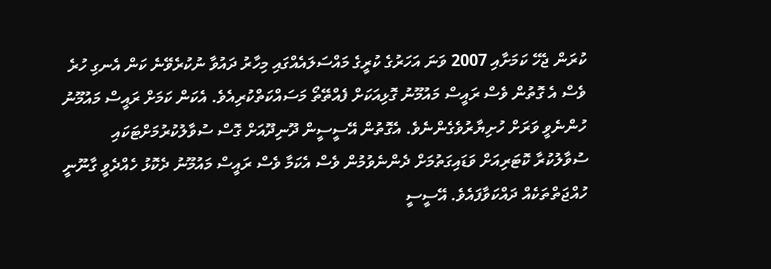ކުރަން ޖެހޭ ކަމަށާއި 2007 ވަނަ އަހަރުގެ ކުރީގެ މައްސަލައެއްގައި މިހާރު ދައުވާ ނުކުރެވޭނެ ކަން އެނގި ހުރެ ވެސް އެ ގޮތުން ވެސް ރައީސް މައުމޫނު ގޮޅިއަކަށް ފެއްތޭތޯ މަސައްކަތްކުރިއެވެ. އެކަން ކަމަށް ރައީސް މައުމޫނު ހުންނެވީ ވަރަށް ހުށިޔާރުވެގެންނެވެ. އެގޮތުން އޭސީސީން ދޫނިދޫއަށް ގޮސް ސުވާލުކުރުމަށްޓަކައި ސުވާލުކުރާ ކޮޓަރިއަށް ވަޑައިގަތުމަށް ދެންނެވުމުން ވެސް އެކަމާ ވެސް ރައީސް މައުމޫނު ދެކޮޅު ހެއްދެވީ ގާނޫނީ ހުއްޖަތްތަކެއް ދައްކަވާފައެވެ. އޭސީސީ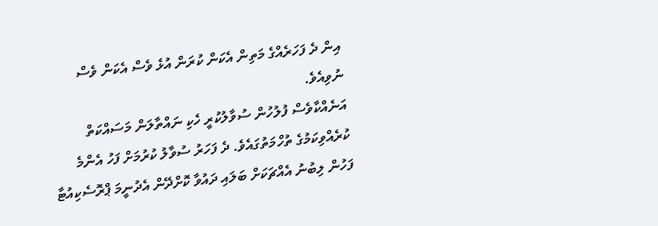އިން ދެ ފަހަރެއްގެ މަތިން އެކަން ކުރަން އުޅެ ވެސް އެކަން ވެސް ނުވިއެވެ.
އަނެއްކާވެސް ފުލުހުން ސުވާލުކުރީ ހެކި ނައްތާލަން މަސައްކަތް ކުރެއްވިކަމުގެ ތުހްމަތުގައެވެ. ދެ ފަހަރު ސުވާލު ކުރުމަށް ފަހު އެންމެ ފަހުން ލިބުނު އެއްޗަކަށް ބަލައި ދައުވާ ކޮށްދޭން އެދުނީމަ ޕްރޮސެކިއުޓާ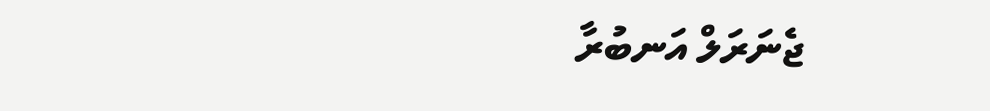ޖެނަރަލް އަނބުރާ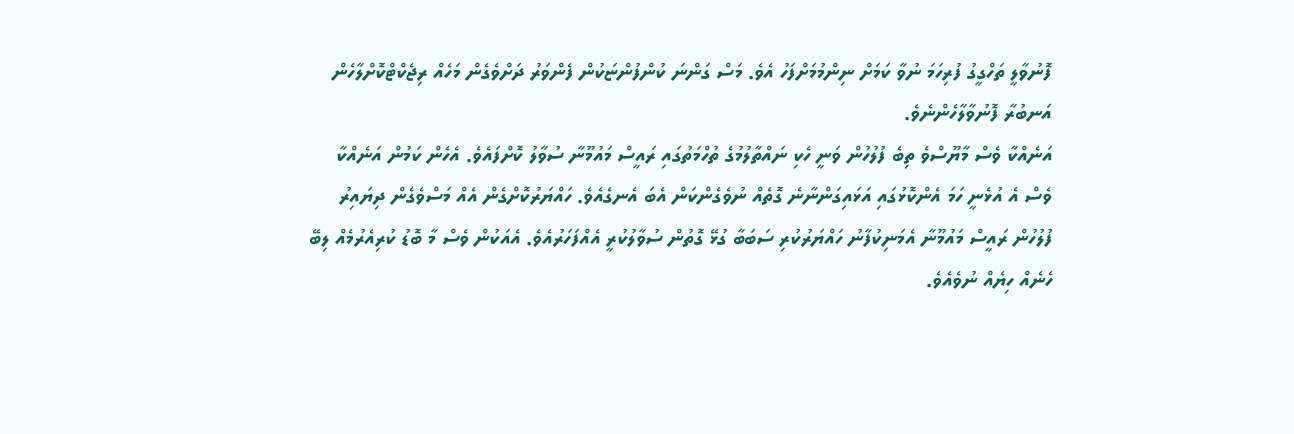ފޮނުވާލީ ތަހްގީގު ފުރިހަމަ ނުވާ ކަމަށް ނިންމުމަށްފަހު އެވެ. މަސް ގަންނަ ކުންފުންޏަކުން ފެންވަރު ދަށްވެގެން މަހެއް ރިޖެކްޓްކޮށްލާހެން އަނބުރާ ފޮނުވާލާހެންނެވެ.
އަނެއްކާ ވެސް މާޔޫސްވެ ތިބެ ފުލުހުން ވަނީ ހެކި ނައްތާލުމުގެ ތުހްމަތުގައި ރައީސް މައުމޫނާ ސުވާލު ކޮށްފައެވެ. އެހެން ކަމުން އަނެއްކާ ވެސް އެ އުޅެނީ ހަމަ އެންކޮޅުގައި އަޅައިގަންނާނެ ގޮތެއް ނުވެގެންކަން އެބަ އެނގެއެވެ. ހައްޔަރުކޮށްގެން އެއް މަސްވެގެން ދިޔައިރު ފުލުހުން ރައީސް މައުމޫނާ އެމަނިކުފާނު ހައްޔަރުކުރި ސަބަބާ ގުޅޭ ގޮތުން ސުވާލުކުރީ އެއްފަހަރުއެވެ. އެއަކުން ވެސް މާ ބޮޑު ކުރިއެރުމެއް ލިބޭ ހެނެއް ހިޔެއް ނުވެއެވެ.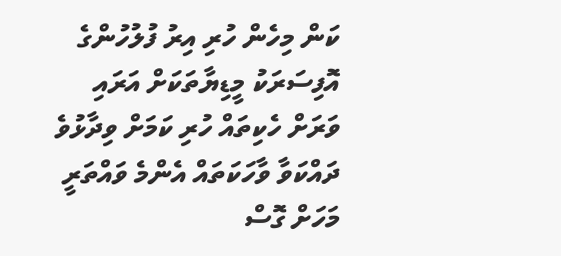ކަން މިހެން ހުރި އިރު ފުލުހުންގެ އޮފިސަރަކު މީޑިޔާތަކަށް އަރައި ވަރަށް ހެކިތައް ހުރި ކަމަށް ވިދާޅުވެ ދައްކަވާ ވާހަކަތައް އެންމެ ވައްތަރީ މަހަށް ގޮސް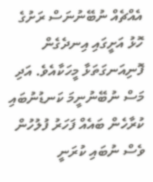އެއްޗެއް ނުބޭނުނަސް ރަށުގެ ހޮޅު އަށީގައި އިނދެގެން ފޮނިއަނގަތަޅާ މީހަކާއެވެ. އަދި މަސް ނުބޭނުނީމަ ކަނޑުނުބައި ކުރާހެން ބައެއް ފަހަރު ފުލުހުން ވެސް ނުބައި ކުރަނީ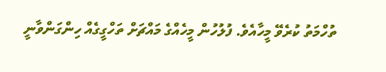ތުހްމަތު ކުރެވޭ މީހާއެވެ. ފުލުހުން މީހެއްގެ މައްޗަށް ތަހްގީގެއް ހިންގަންވާނީ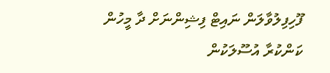ފޫހިފިލުވާލަން ނައިޓް ފިޝިންނަށް ދާ މީހުން ކަންކުރާ އުސޫލަކުން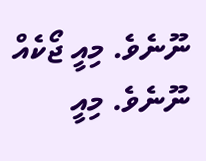ނޫނެވެ. މިއީ ޖޯކެއް ނޫނެވެ. މިއީ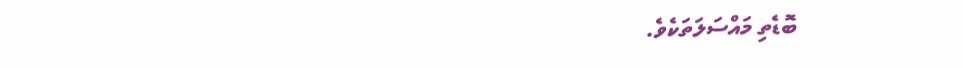ބޮޑެތި މައްސަލަތަކެވެ.